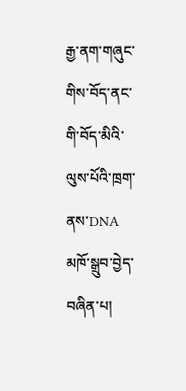རྒྱ་ནག་གཞུང་གིས་བོད་ནང་གི་བོད་མིའི་ལུས་པོའི་ཁྲག་ནས་DNA མཁོ་སྒྲུབ་བྱེད་བཞིན་པ།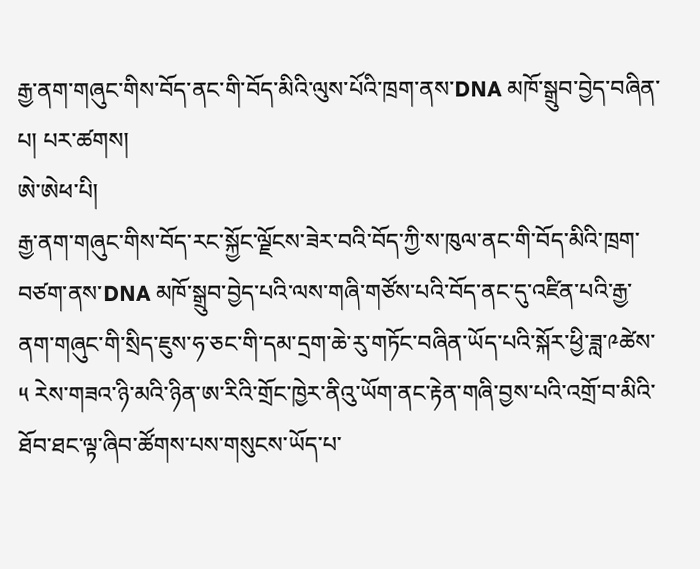རྒྱ་ནག་གཞུང་གིས་བོད་ནང་གི་བོད་མིའི་ལུས་པོའི་ཁྲག་ནས་DNA མཁོ་སྒྲུབ་བྱེད་བཞིན་པ། པར་ཚགས།
ཨེ་ཨེཕ་པི།
རྒྱ་ནག་གཞུང་གིས་བོད་རང་སྐྱོང་ལྗོངས་ཟེར་བའི་བོད་ཀྱི་ས་ཁུལ་ནང་གི་བོད་མིའི་ཁྲག་བཙག་ནས་DNA མཁོ་སྒྲུབ་བྱེད་པའི་ལས་གཞི་གཙོས་པའི་བོད་ནང་དུ་འཛིན་པའི་རྒྱ་ནག་གཞུང་གི་སྲིད་ཇུས་ཧ་ཅང་གི་དམ་དྲག་ཆེ་རུ་གཏོང་བཞིན་ཡོད་པའི་སྐོར་ཕྱི་ཟླ་༩ཚེས་༥ རེས་གཟའ་ཉི་མའི་ཉིན་ཨ་རིའི་གྲོང་ཁྱེར་ནིའུ་ཡོག་ནང་རྟེན་གཞི་བྱས་པའི་འགྲོ་བ་མིའི་ཐོབ་ཐང་ལྟ་ཞིབ་ཚོགས་པས་གསུངས་ཡོད་པ་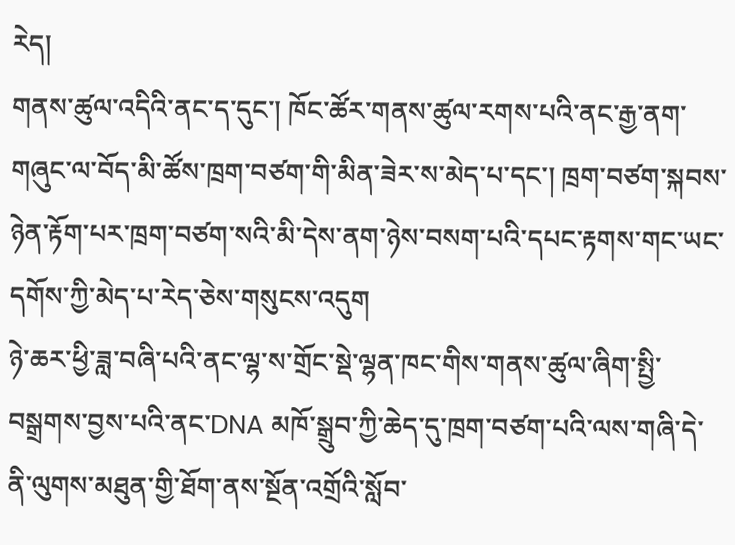རེད།
གནས་ཚུལ་འདིའི་ནང་ད་དུང་། ཁོང་ཚོར་གནས་ཚུལ་རགས་པའི་ནང་རྒྱ་ནག་གཞུང་ལ་བོད་མི་ཚོས་ཁྲག་བཙག་གི་མིན་ཟེར་ས་མེད་པ་དང་། ཁྲག་བཙག་སྐབས་ཉེན་རྟོག་པར་ཁྲག་བཙག་སའི་མི་དེས་ནག་ཉེས་བསག་པའི་དཔང་རྟགས་གང་ཡང་དགོས་ཀྱི་མེད་པ་རེད་ཅེས་གསུངས་འདུག
ཉེ་ཆར་ཕྱི་ཟླ་བཞི་པའི་ནང་ལྷ་ས་གྲོང་སྡེ་ལྷན་ཁང་གིས་གནས་ཚུལ་ཞིག་སྤྱི་བསྒྲགས་བྱས་པའི་ནང་DNA མཁོ་སྒྲུབ་ཀྱི་ཆེད་དུ་ཁྲག་བཙག་པའི་ལས་གཞི་དེ་ནི་ལུགས་མཐུན་གྱི་ཐོག་ནས་སྔོན་འགྲོའི་སློབ་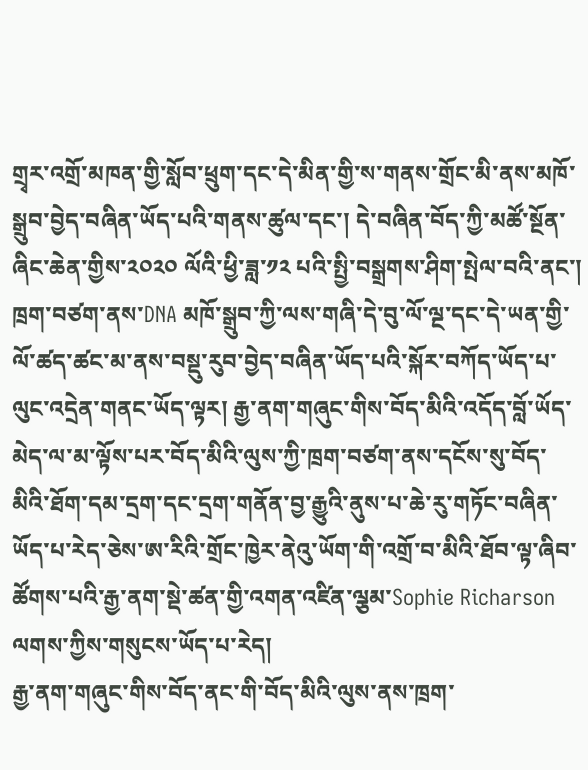གྲྭར་འགྲོ་མཁན་གྱི་སློབ་ཕྲུག་དང་དེ་མིན་གྱི་ས་གནས་གྲོང་མི་ནས་མཁོ་སྒྲུབ་བྱེད་བཞིན་ཡོད་པའི་གནས་ཚུལ་དང་། དེ་བཞིན་བོད་ཀྱི་མཚོ་སྔོན་ཞིང་ཆེན་གྱིས་༢༠༢༠ ལོའི་ཕྱི་ཟླ་༡༢ པའི་སྤྱི་བསྒྲགས་ཤིག་སྤེལ་བའི་ནང་། ཁྲག་བཙག་ནས་DNA མཁོ་སྒྲུབ་ཀྱི་ལས་གཞི་དེ་བུ་ལོ་ལྔ་དང་དེ་ཡན་གྱི་ལོ་ཚད་ཚང་མ་ནས་བསྡུ་རུབ་བྱེད་བཞིན་ཡོད་པའི་སྐོར་བཀོད་ཡོད་པ་ལུང་འདྲེན་གནང་ཡོད་ལྟར། རྒྱ་ནག་གཞུང་གིས་བོད་མིའི་འདོད་བློ་ཡོད་མེད་ལ་མ་ལྟོས་པར་བོད་མིའི་ལུས་ཀྱི་ཁྲག་བཙག་ནས་དངོས་སུ་བོད་མིའི་ཐོག་དམ་དྲག་དང་དྲག་གནོན་བྱ་རྒྱུའི་ནུས་པ་ཆེ་རུ་གཏོང་བཞིན་ཡོད་པ་རེད་ཅེས་ཨ་རིའི་གྲོང་ཁྱེར་ནེའུ་ཡོག་གི་འགྲོ་བ་མིའི་ཐོབ་ལྟ་ཞིབ་ཚོགས་པའི་རྒྱ་ནག་སྡེ་ཚན་གྱི་འགན་འཛིན་ལྕམ་Sophie Richarson ལགས་ཀྱིས་གསུངས་ཡོད་པ་རེད།
རྒྱ་ནག་གཞུང་གིས་བོད་ནང་གི་བོད་མིའི་ལུས་ནས་ཁྲག་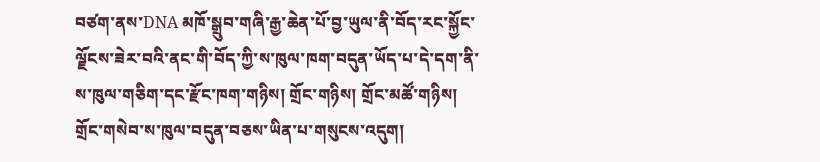བཙག་ནས་DNA མཁོ་སྒྲུབ་གཞི་རྒྱ་ཆེན་པོ་བྱ་ཡུལ་ནི་བོད་རང་སྐྱོང་ལྗོངས་ཟེར་བའི་ནང་གི་བོད་ཀྱི་ས་ཁུལ་ཁག་བདུན་ཡོད་པ་དེ་དག་ནི་ས་ཁུལ་གཅིག་དང་རྫོང་ཁག་གཉིས། གྲོང་གཉིས། གྲོང་མཚོ་གཉིས། གྲོང་གསེབ་ས་ཁུལ་བདུན་བཅས་ཡིན་པ་གསུངས་འདུག།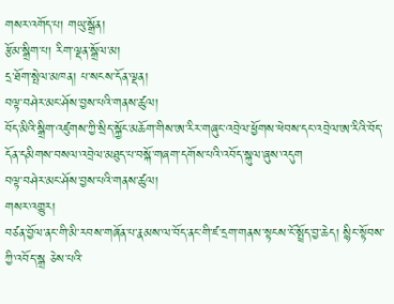གསར་འགོད་པ། གཡུ་སྒྲོན།
རྩོམ་སྒྲིག་པ། རིག་ལྡན་སྒྲོལ་མ།
དྲ་ཐོག་སྤེལ་མཁན། པ་སངས་དོན་ལྡན།
བལྟ་བཤེར་མང་ཤོས་བྱས་པའི་གནས་ཚུལ།
བོད་མིའི་སྒྲིག་འཛུགས་ཀྱི་སྲིད་སྐྱོང་མཆོག་གིས་ཨ་རིར་གཞུང་འབྲེལ་ཕྱོགས་ཕེབས་དང་འབྲེལ་ཨ་རིའི་བོད་དོན་དམིགས་བསལ་འབྲེལ་མཐུད་པ་བསྐོ་གཞག་དགོས་པའི་འབོད་སྐུལ་ཞུས་འདུག
བལྟ་བཤེར་མང་ཤོས་བྱས་པའི་གནས་ཚུལ།
གསར་འགྱུར།
བཙན་བྱོལ་ནང་གི་མི་རབས་གཞོན་པ་རྣམས་ལ་བོད་ནང་གི་ཛ་དྲག་གནས་སྟངས་ངོ་སྤྲོད་བྱ་ཆེད། སྙིང་སྟོབས་ཀྱི་འབོད་སྒྲ ཅེས་པའི་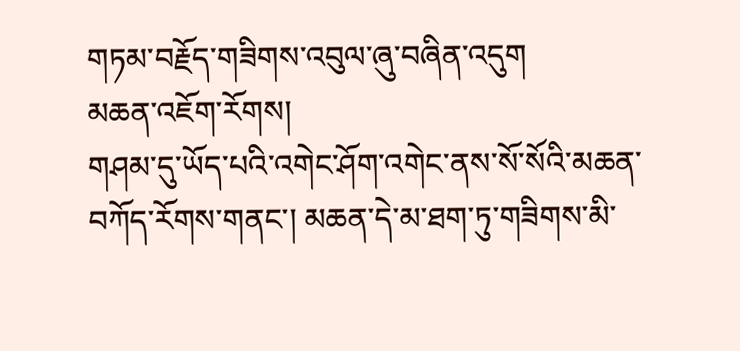གཏམ་བརྗོད་གཟིགས་འབུལ་ཞུ་བཞིན་འདུག
མཆན་འཇོག་རོགས།
གཤམ་དུ་ཡོད་པའི་འགེང་ཤོག་འགེང་ནས་སོ་སོའི་མཆན་བཀོད་རོགས་གནང་། མཆན་དེ་མ་ཐག་ཏུ་གཟིགས་མི་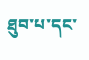ཐུབ་པ་དང་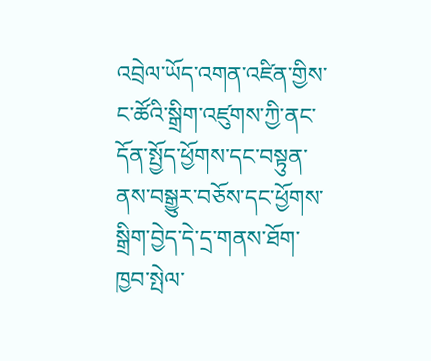འབྲེལ་ཡོད་འགན་འཛིན་གྱིས་ང་ཚོའི་སྒྲིག་འཛུགས་ཀྱི་ནང་དོན་སྤྱོད་ཕྱོགས་དང་བསྟུན་ནས་བསྒྱུར་བཅོས་དང་ཕྱོགས་སྒྲིག་བྱེད་དེ་དྲ་གནས་ཐོག་ཁྱབ་སྤེལ་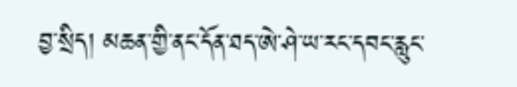བྱ་སྲིད། མཆན་གྱི་ནང་དོན་ཐད་ཨེ་ཤེ་ཡ་རང་དབང་རླུང་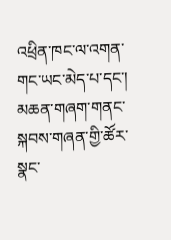འཕྲིན་ཁང་ལ་འགན་གང་ཡང་མེད་པ་དང་། མཆན་གཞག་གནང་སྐབས་གཞན་གྱི་ཚོར་སྣང་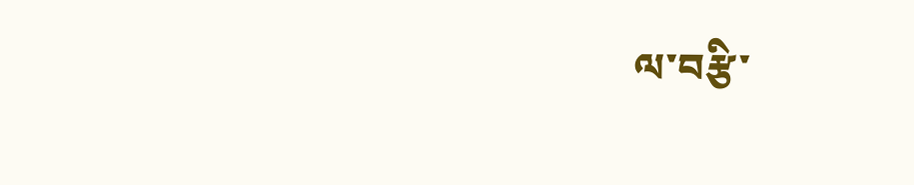ལ་བརྩི་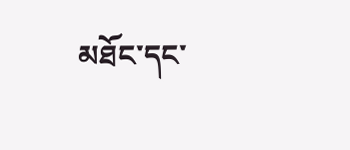མཐོང་དང་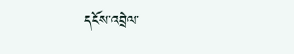དངོས་འབྲེལ་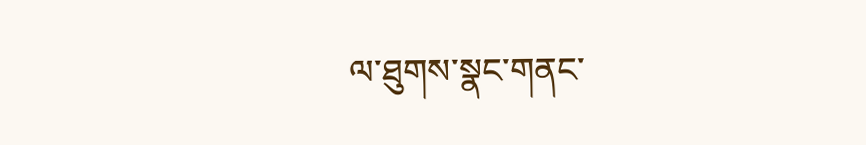ལ་ཐུགས་སྣང་གནང་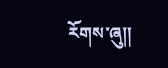རོགས་ཞུ༎